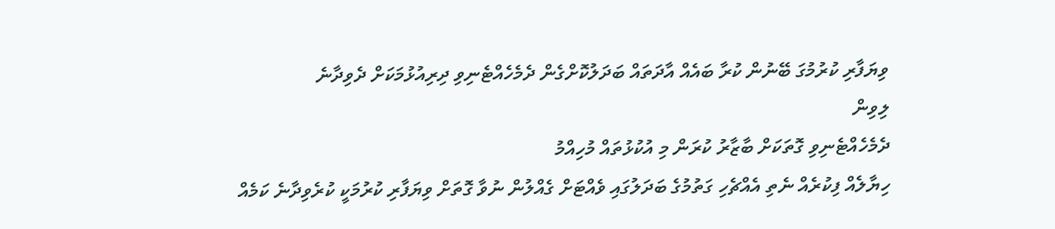ވިޔަފާރި ކުރުމުގަ ބޭނުން ކުރާ ބައެއް އާދަތައް ބަދަލުކޮށްގެން ދެމެހެއްޓެނިވި ދިރިއުޅުމަކަށް ދެވިދާނެ
ލިވިން
ދެމެހެއްޓެނިވި ގޮތަކަށް ބާޒާރު ކުރަން މި އުކުޅުތައް މުހިއްމު
ހިޔާލެއް ފިކުރެއް ނެތި އެއްޗެހި ގަތުމުގެ ބަދަލުގައި ވެއްޓަށް ގެއްލުން ނުވާ ގޮތަށް ވިޔަފާރި ކުރުމަކީ ކުރެވިދާނެ ކަމެއް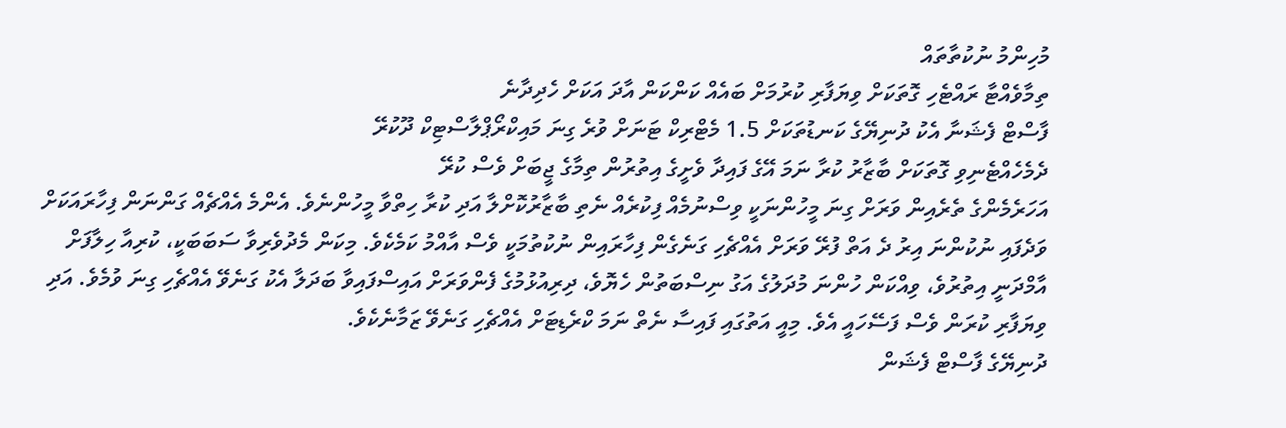މުހިންމު ނުކުތާތައް
ތިމާވެއްޓާ ރައްޓެހި ގޮތަކަށް ވިޔަފާރި ކުރުމަށް ބައެއް ކަންކަން އާދަ އަކަށް ހެދިދާނެ
ފާސްޓް ފެޝަނާ އެކު ދުނިޔޭގެ ކަނޑުތަކަށް 1.5 މެޓްރިކް ޓަނަށް ވުރެ ގިނަ މައިކްރޯޕްލާސްޓިކް ދޫކުރޭ
ދެމެހެއްޓެނިވި ގޮތަކަށް ބާޒާރު ކުރާ ނަމަ އޭގެ ފައިދާ ވެށީގެ އިތުރުން ތިމާގެ ޖީބަށް ވެސް ކުރޭ
އަހަރެމެންގެ ތެރެއިން ވަރަށް ގިނަ މީހުންނަކީ ވިސްނުމެއް ފިކުރެއް ނެތި ބާޒާރުކޮށްލާ އަދި ކުރާ ހިތްވާ މީހުންނެވެ. އެންމެ އެއްޗެއް ގަންނަން ފިހާރައަކަށް ވަދެފައި ނުކުންނަ އިރު ދެ އަތް ފުރޭ ވަރަށް އެއްޗެހި ގަނެގެން ފިހާރައިން ނުކުތުމަކީ ވެސް އާއްމު ކަމެކެވެ. މިކަން މެދުވެރިވާ ސަބަބަކީ، ކުރިއާ ހިލާފަށް އާމްދަނީ އިތުރުވެ، ވިއްކަން ހުންނަ މުދަލުގެ އަގު ނިސްބަތުން ހެޔޮވެ، ދިރިއުޅުމުގެ ފެންވަރަށް އައިސްފައިވާ ބަދަލާ އެކު ގަނެވޭ އެއްޗެހި ގިނަ ވުމެވެ. އަދި ވިޔަފާރި ކުރަން ވެސް ފަސޭހައީ އެވެ. މިއީ އަތުގައި ފައިސާ ނެތް ނަމަ ކްރެޑިޓަށް އެއްޗެހި ގަނެވޭ ޒަމާނެކެވެ.
ދުނިޔޭގެ ފާސްޓް ފެޝަން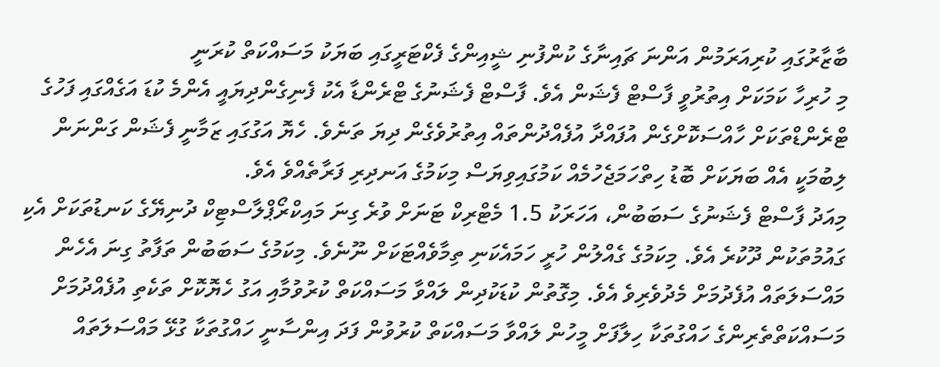ބާޒާރުގައި ކުރިއަރަމުން އަންނަ ޗައިނާގެ ކުންފުނި ޝީއިންގެ ފެކްޓަރީގައި ބަޔަކު މަސައްކަތް ކުރަނީ
މި ހުރިހާ ކަމަކަށް އިތުރުވީ ފާސްޓް ފެޝަން އެވެ. ފާސްޓް ފެޝަނުގެ ޓްރެންޑާ އެކު ފެނިގެންދިޔައީ އެންމެ ކުޑަ އަގެއްގައި ފަހުގެ ޓްރެންޑްތަކަށް ހާއްސަކޮށްގެން އުފައްދާ އުފެއްދުންތައް އިތުރުވެގެން ދިޔަ ތަނެވެ. ހެޔޮ އަގުގައި ޒަމާނީ ފެޝަން ގަންނަން ލިބުމަކީ އެއް ބަޔަކަށް ބޮޑު ހިތްހަމަޖެހުމެއް ކަމުގައިވިޔަސް މިކަމުގެ އަނދިރި ފަރާތެއްވެ އެވެ.
މިއަދު ފާސްޓް ފެޝަނުގެ ސަބަބުން، އަހަރަކު 1.5 މެޓްރިކް ޓަނަށް ވުރެ ގިނަ މައިކްރޯޕްލާސްޓިކް ދުނިޔޭގެ ކަނޑުތަކަށް އެކި ގައުމުތަކުން ދޫކުރެ އެވެ. މިކަމުގެ ގެއްލުން ހުރީ ހަމައެކަނި ތިމާވެއްޓަކަށް ނޫނެވެ. މިކަމުގެ ސަބަބުން ތަފާތު ގިނަ އެހެން މައްސަލަތައް އުފެދުމަށް މެދުވެރިވެ އެވެ. މިގޮތުން ކުޑަކުދިން ލައްވާ މަސައްކަތް ކުރުވުމާއި އަގު ހެޔޮކޮށް ތަކެތި އުފެއްދުމަށް މަސައްކަތްތެރިންގެ ހައްގުތަކާ ހިލާފަށް މީހުން ލައްވާ މަސައްކަތް ކުރުވުން ފަދަ އިންސާނީ ހައްގުތަކާ ގުޅޭ މައްސަލަތައް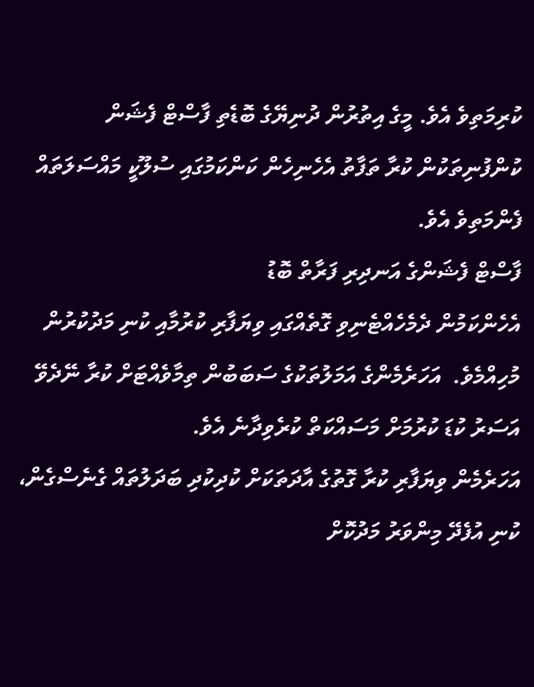ކުރިމަތިވެ އެވެ. މީގެ އިތުރުން ދުނިޔޭގެ ބޮޑެތި ފާސްޓް ފެޝަން ކުންފުނިތަކުން ކުރާ ތަފާތު އެހެނިހެން ކަންކަމުގައި ސުލޫކީ މައްސަލަތައް ފެންމަތިވެ އެވެ.
ފާސްޓް ފެޝަންގެ އަނދިރި ފަރާތް ބޮޑު
އެހެންކަމުން ދެމެހެއްޓެނިވި ގޮތެއްގައި ވިޔަފާރި ކުރުމާއި ކުނި މަދުކުރުން މުހިއްމެވެ.  އަހަރެމެންގެ އަމަލުތަކުގެ ސަބަބުން ތިމާވެއްޓަށް ކުރާ ނޭދެވޭ އަސަރު ކުޑަ ކުރުމަށް މަސައްކަތް ކުރެވިދާނެ އެވެ.
އަހަރެމެން ވިޔަފާރި ކުރާ ގޮތުގެ އާދަތަކަށް ކުދިކުދި ބަދަލުތައް ގެނެސްގެން، ކުނި އުފެދޭ މިންވަރު މަދުކޮށް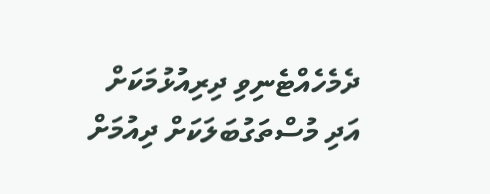ދެމެހެއްޓެނިވި ދިރިއުޅުމަކަށް އަދި މުސްތަގުބަލަކަށް ދިއުމަށް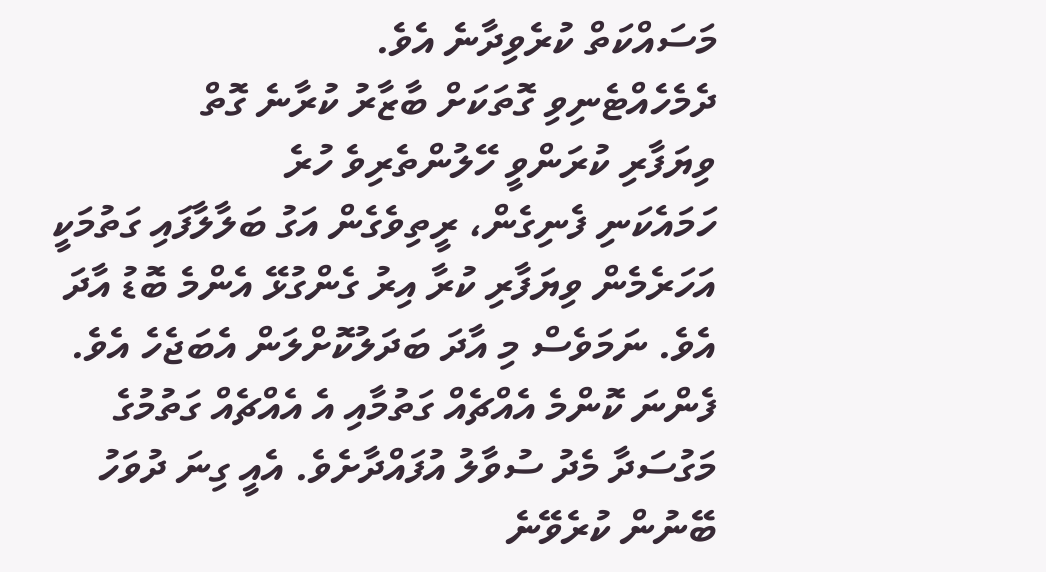މަސައްކަތް ކުރެވިދާނެ އެވެ.
ދެމެހެއްޓެނިވި ގޮތަކަށް ބާޒާރު ކުރާނެ ގޮތް
ވިޔަފާރި ކުރަންވީ ހޭލުންތެރިވެ ހުރެ
ހަމައެކަނި ފެނިގެން، ރީތިވެގެން އަގު ބަލާލާފައި ގަތުމަކީ އަހަރެމެން ވިޔަފާރި ކުރާ އިރު ގެންގުޅޭ އެންމެ ބޮޑު އާދަ އެވެ. ނަމަވެސް މި އާދަ ބަދަލުކޮށްލަން އެބަޖެހެ އެވެ. ފެންނަ ކޮންމެ އެއްޗެއް ގަތުމާއި އެ އެއްޗެއް ގަތުމުގެ މަގުސަދާ މެދު ސުވާލު އުފައްދާށެވެ. އެއީ ގިނަ ދުވަހު ބޭނުން ކުރެވޭނެ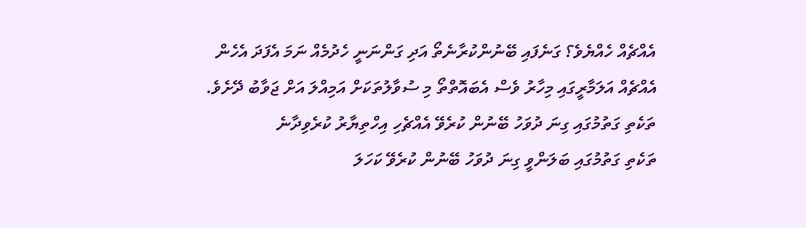އެއްޗެއް ހެއްޔެވެ؟ ގަނެފައި ބޭނުންކުރާނެތޯ އަދި ގަންނަނީ ހެދުމެއް ނަމަ އެފަދަ އެހެން އެއްޗެއް އަލަމާރީގައި މިހާރު ވެސް އެބައޮތްތޯ މި ސުވާލުތަކަށް އަމިއްލަ އަށް ޖަވާބު ދޭށެވެ.
ތަކެތި ގަތުމުގައި ގިނަ ދުވަހު ބޭނުން ކުރެވޭ އެއްޗެހި އިހްތިޔާރު ކުރެވިދާނެ
ތަކެތި ގަތުމުގައި ބަލަންވީ ގިނަ ދުވަހު ބޭނުން ކުރެވޭ ކަހަލަ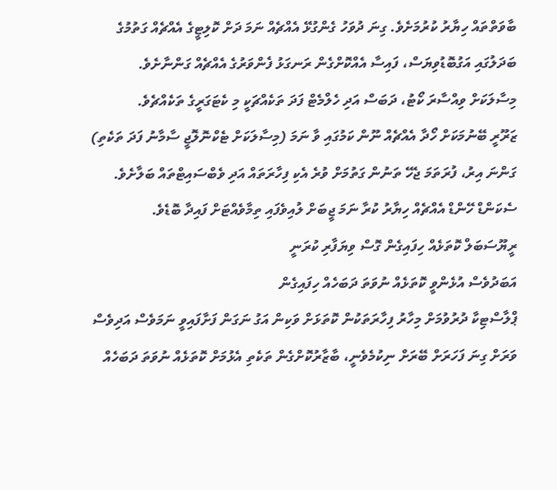ބާވަތްތައް ހިޔާރު ކުރުމަށެވެ. ގިނަ ދުވަހު ގެންގުޅޭ އެއްޗެއް ނަމަ ދަށް ކޮލިޓީގެ އެއްޗެއް ގަތުމުގެ ބަދަލުގައި އަގުބޮޑުވިޔަސް، ފައިސާ އެއްކޮށްގެން ރަނގަޅު ފެންވަރުގެ އެއްޗެއް ގަންނާށެވެ. މިސާލަކަށް ވިއްސާރަ ކޯޓު، ދަބަސް އަދި ހެލްމެޓް ފަދަ ތަކެއްޗަކީ މި ކެޓަގަރީގެ ތަކެއްޗެވެ.
ޒަރޫރީ ބޭނުމަކަށް ހޯދާ އެއްޗެއް ނޫން ކަމުގައި ވާ ނަމަ (މިސާލަކަށް ޓެކްނޮލޮޖީ ސާމާނު ފަދަ ތަކެތި) ގަންނަ އިރު، ފުރަތަމަ ޖެހޭ ތަނުން ގަތުމަށް ވުރެ އެކި ފިހާރަތައް އަދި ވެބްސައިޓްތައް ބަލާށެވެ. ސެކަންޑް ހޭންޑް އެއްޗެއް ހިޔާރު ކުރާ ނަމަ ޖީބަށް ލުއިވެފައި ތިމާވެއްޓަށް ފައިދާ ބޮޑެވެ.
ރީޔޫސަބަލް ކޮތަޅެއް ހިފައިގެން ގޮސް ވިޔަފާރި ކުރަނީ
އަބަދުވެސް އުޅެންވީ ކޮތަޅެއް ނުވަތަ ދަބަހެއް ހިފައިގެން
ޕްލާސްޓިކާ ދުރުވުމަށް މިހާރު ފިހާރަތަކުން ކޮތަޅަށް ވަކިން އަގު ނަގަން ފަށާފައިވީ ނަމަވެސް އަދިވެސް ވަރަށް ގިނަ ފަހަރަށް ބޭރަށް ނިކުމެވެނީ، ބާޒާރުކޮށްގެން ތަކެތި އެޅުމަށް ކޮތަޅެއް ނުވަތަ ދަބަހެއް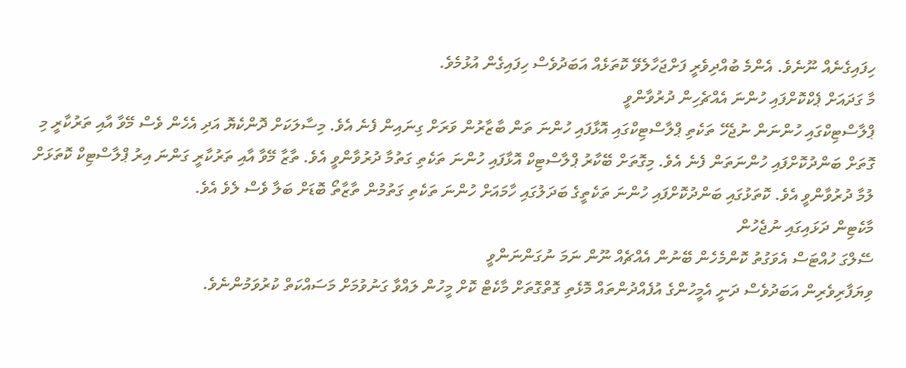ހިފައިގެނެއް ނޫނެވެ. އެންމެ ބުއްދިވެރީ ފަށްޖަހާލެވޭ ކޮތަޅެއް އަބަދުވެސް ހިފައިގެން އުޅުމެވެ.
މާ ގަދައަށް ޕެކްކޮށްފައި ހުންނަ އެއްޗެހިން ދުރުވާންވީ
ޕްލާސްޓިކްގައި ހުންނަން ނުޖެހޭ ތަކެތި ޕްލާސްޓިކްގައި އޮޅާފައި ހުންނަ ތަން ބާޒާރުން ވަރަށް ގިނައިން ފެނެ އެވެ. މިސާލަކަށް ދޮންކެޔޮ އަދި އެހެން ވެސް މޭވާ އާއި ތަރުކާރީ މި ގޮތަށް ބަންދުކޮށްފައި ހުންނަތަން ފެނެ އެވެ. މިގޮތަށް ބޭކާރު ޕްލާސްޓިކް އޮޅާފައި ހުންނަ ތަކެތި ގަތުމާ ދުރުވާންވީ އެވެ. ތާޒާ މޭވާ އާއި ތަރުކާރީ ގަންނަ އިރު ޕްލާސްޓިކް ކޮތަޅަށް ލުމާ ދުރުވާންވީ އެވެ. ކޮތަޅުގައި ބަންދުކޮށްފައި ހުންނަ ތަކެތީގެ ބަދަލުގައި ހާމައަށް ހުންނަ ތަކެތި ގަތުމުން ތާޒާތޯ ބޮޑަށް ބަލާ ވެސް ލެވެ އެވެ.
މާކެޓިން ދަޅައިގައި ނުޖެހުން
ސޭލްގަ ހުއްޓަސް އެވަގުތު ކޮންމެހެން ބޭނުން އެއްޗެއް ނޫން ނަމަ ނުގަންނަންވީ
ވިޔަފާރިވެރިން އަބަދުވެސް ދަނީ އެމީހުންގެ އުފެއްދުންތައް މޮޅެތި ގޮތްގޮތަށް މާކެޓް ކޮށް މީހުން ލައްވާ ގަނުވުމަށް މަސައްކަތް ކުރުވަމުންނެވެ.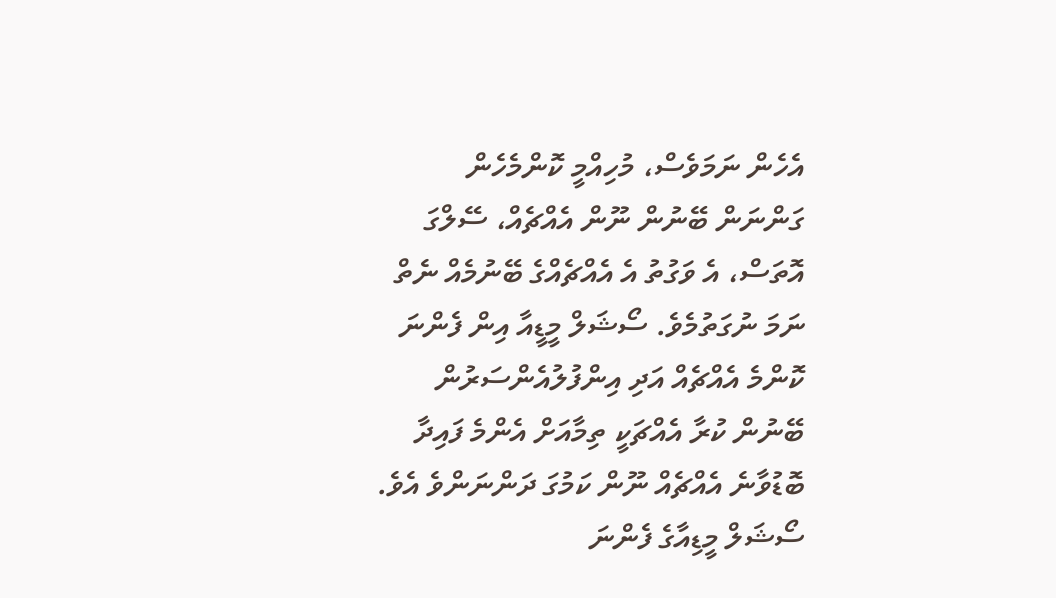އެހެން ނަމަވެސް، މުހިއްމީ ކޮންމެހެން ގަންނަން ބޭނުން ނޫން އެއްޗެއް، ސޭލްގަ އޮތަސް، އެ ވަގުތު އެ އެއްޗެއްގެ ބޭނުމެއް ނެތް ނަމަ ނުގަތުމެވެ. ސޯޝަލް މީޑީއާ އިން ފެންނަ ކޮންމެ އެއްޗެއް އަދި އިންފުލުއެންސަރުން ބޭނުން ކުރާ އެއްޗަކީ ތިމާއަށް އެންމެ ފައިދާ ބޮޑުވާނެ އެއްޗެއް ނޫން ކަމުގަ ދަންނަންވެ އެވެ.
ސޯޝަލް މީޑިއާގެ ފެންނަ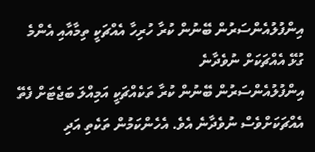އިންފުލުއެންސަރުން ބޭނުން ކުރާ ހުރިހާ އެއްޗަކީ ތިމާއާއި އެންމެ ގުޅޭ އެއްޗަކަށް ނުވެދާނެ
އިންފުލުއެންސަރުން ބޭނުން ކުރާ ތަކެއްޗަކީ އަމިއްލަ ބަޖެޓަށް ފެތޭ އެއްޗަކަށްވެސް ނުވެދާނެ އެވެ. އެހެންކަމުން ތަކެތި އަދި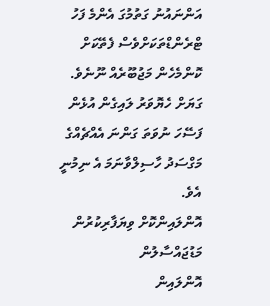އަންނައުނު ގަތުމުގަ އެންމެ ފަހު ޓްރެންޑްތަކަށްވެސް ފެތޭކަށް ކޮންމެހެން މަޖުބޫރެއް ނޫނެވެ. ގަޔަށް ހެޔޮވަރު ލައިގެން އުޅެން ފަސޭހަ ނުވަތަ ގަންނަ އެއްޗެއްގެ މަގްސަދު ހާސިލްވާނަމަ އެ ނިމުނީ އެވެ.
އޮންލައިންކޮށް ވިޔަފާރިކުރުން މަޑުޖައްސާލުން
އޮންލައިން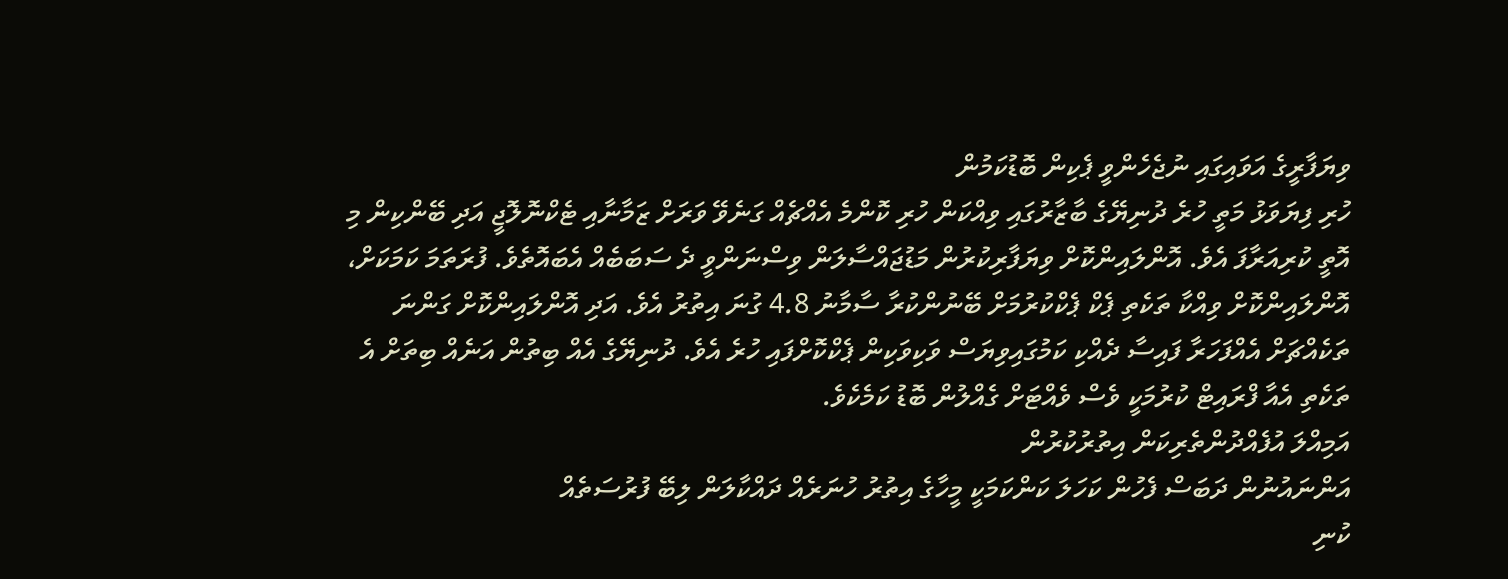ވިޔަފާރީގެ އަވައިގައި ނުޖެހެންވީ ޕެކިން ބޮޑުކަމުން
ހުރި ފިޔަވަޅު މަތީ ހުރެ ދުނިޔޭގެ ބާޒާރުގައި ވިއްކަން ހުރި ކޮންމެ އެއްޗެއް ގަނެވޭ ވަރަށް ޒަމާނާއި ޓެކްނޮލޮޖީ އަދި ބޭންކިން މި އޮތީ ކުރިއަރާފަ އެވެ. އޮންލައިންކޮށް ވިޔަފާރިކުރުން މަޑުޖައްސާލަން ވިސްނަންވީ ދެ ސަބަބެއް އެބައޮތެވެ. ފުރަތަމަ ކަމަކަށް، އޮންލައިންކޮށް ވިއްކާ ތަކެތި ޕެކް ޕެކްކުރުމަށް ބޭނުންކުރާ ސާމާނު 4.8 ގުނަ އިތުރު އެވެ. އަދި އޮންލައިންކޮށް ގަންނަ ތަކެއްޗަށް އެއްފަހަރާ ފައިސާ ދެއްކި ކަމުގައިވިޔަސް ވަކިވަކިން ޕެކްކޮށްފައި ހުރެ އެވެ. ދުނިޔޭގެ އެއް ބިތުން އަނެއް ބިތަށް އެ ތަކެތި އެއާ ފްރައިޓް ކުރުމަކީ ވެސް ވެއްޓަށް ގެއްލުން ބޮޑު ކަމެކެވެ.
އަމިއްލަ އުފެއްދުންތެރިކަން އިތުރުކުރުން
އަންނައުނުން ދަބަސް ފެހުން ކަހަލަ ކަންކަމަކީ މީހާގެ އިތުރު ހުނަރެއް ދައްކާލަން ލިބޭ ފުރުސަތެއް
ކުނި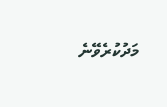މަދުކުރެވޭނެ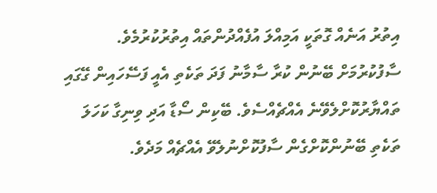އިތުރު އަނެއް ގޮތަކީ އަމިއްލަ އުފެއްދުންތައް އިތުރުކުރުމެވެ. ސާފުކުރުމަށް ބޭނުން ކުރާ ސާމާނު ފަދަ ތަކެތި އެއީ ފަސޭހައިން ގޭގައި ތައްޔާރުކޮށްލެވޭނެ އެއްޗެއްސެވެ. ބޭކިން ސޯޑާ އަދި ވިނިގާ ކަހަލަ ތަކެތި ބޭނުންކޮށްގެން ސާފުކޮށްނުލެވޭ އެއްޗެއް މަދެވެ.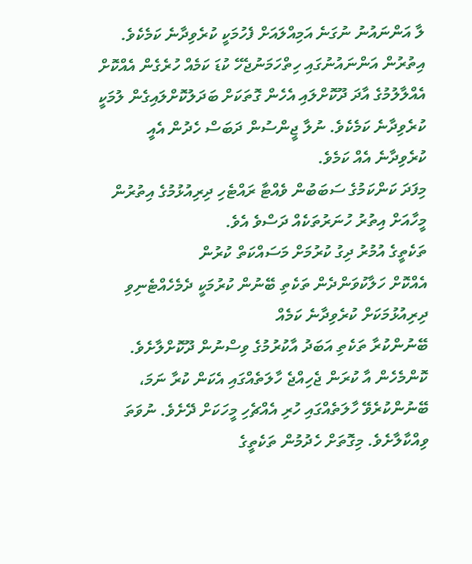ލާ އަންނައުނު ނުގަނެ އަމިއްލައަށް ފެހުމަކީ ކުރެވިދާނެ ކަމެކެވެ. އިތުރުން އަންނައުނުގައި ހިތްހަމަނުޖެހޭ ކުޑަ ކަމެއް ހުރެގެން އެއްކޮށް އެއްލާލުމުގެ އާދަ ދޫކޮށްލައި އެހެން ގޮތަކަށް ބަދަލުކޮށްލައިގެން ލުމަކީ ކުރެވިދާނެ ކަމެކެވެ. ނުލާ ޖީންސުން ދަބަސް ހެދުން އެއީ ކުރެވިދާނެ އެއް ކަމެވެ.
މިފަދަ ކަންކަމުގެ ސަބަބުން ވެއްޓާ ރައްޓެހި ދިރިއުޅުމުގެ އިތުރުން މީހާއަށް އިތުރު ހުނަރުތަކެއް ދަސްވެ އެވެ.
ތަކެތީގެ އުމުރު ދިގު ކުރުމަށް މަސައްކަތް ކުރުން
އެއްކޮށް ހަލާކުވަންދެން ތަކެތި ބޭނުން ކުރުމަކީ ދެމެހެއްޓެނިވި ދިރިއުޅުމަކަށް ކުރެވިދާނެ ކަމެއް
ބޭނުންކުރާ ތަކެތި އަބަދު އާކުރުމުގެ ވިސްނުން ދޫކޮށްލާށެވެ. ކޮންމެހެން އާ ކުރަން ޖެހިއްޖެ ހާލަތެއްގައި އެކަން ކުރާ ނަމަ، ބޭނުންކުރެވޭ ހާލަތެއްގައި ހުރި އެއްޗެހި މީހަކަށް ދޭށެވެ. ނުވަތަ ވިއްކާލާށެވެ. މިގޮތަށް ހެދުމުން ތަކެތީގެ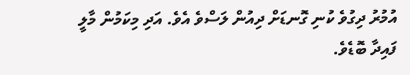އުމުރު ދިގުވެ ކުނި ގޮނޑަށް ދިއުން ލަސްވެ އެވެ. އަދި މިކަމުން މާލީ ފައިދާ ބޮޑެވެ.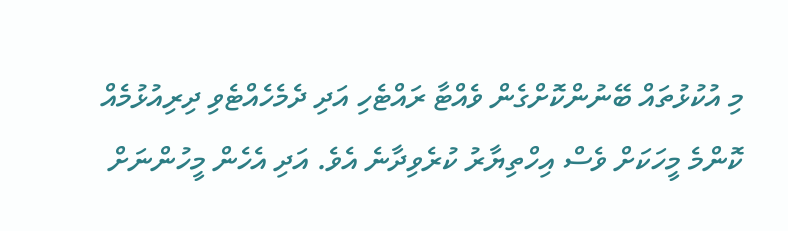މި އުކުޅުތައް ބޭނުންކޮށްގެން ވެއްޓާ ރައްޓެހި އަދި ދެމެހެއްޓެވި ދިރިއުޅުމެއް ކޮންމެ މީހަކަށް ވެސް އިހްތިޔާރު ކުރެވިދާނެ އެވެ. އަދި އެހެން މީހުންނަށް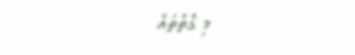މި ގޮތްތައް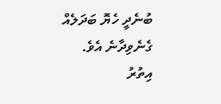ބުނެދީ ހެޔޮ ބަދަލެއް ގެނެވިދާނެ އެވެ.
އިތުރު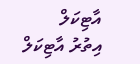އާޓިކަލް
އިތުރު އާޓިކަލް